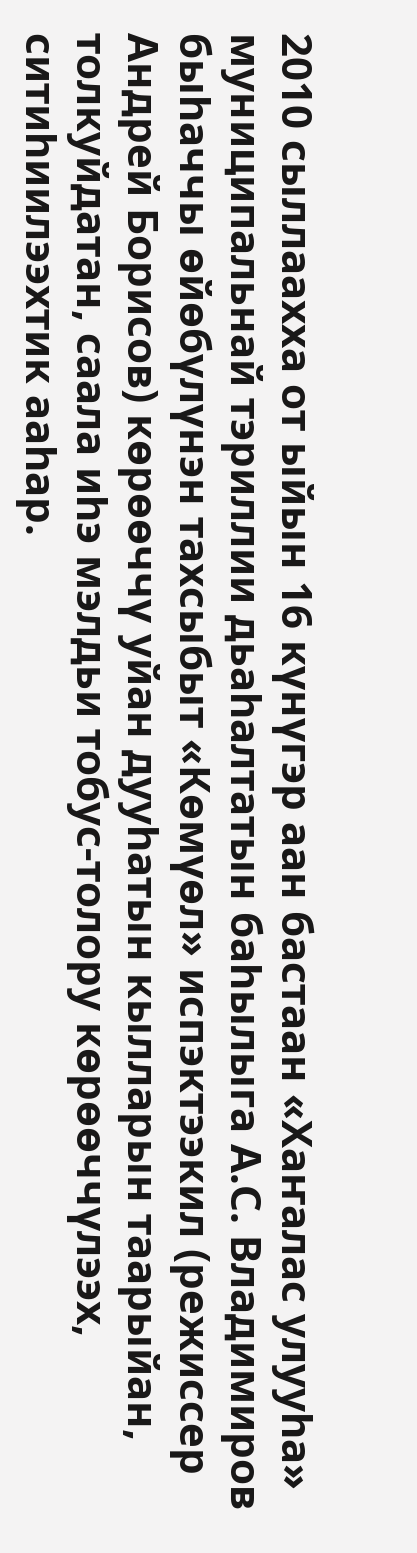2010 сыллаахха от ыйын 16 күнүгэр аан бастаан «Хаҥалас улууһа» муниципальнай тэриллии дьаһалтатын баһылыга А.С. Владимиров быһаччы өйөбүлүнэн тахсыбыт «Көмүөл» испэктээкил (режиссер Андрей Борисов) көрөөччү уйан дууһатын кылларын таарыйан, толкуйдатан, саала иһэ мэлдьи тобус-толору көрөөччүлээх, ситиһиилээхтик ааһар.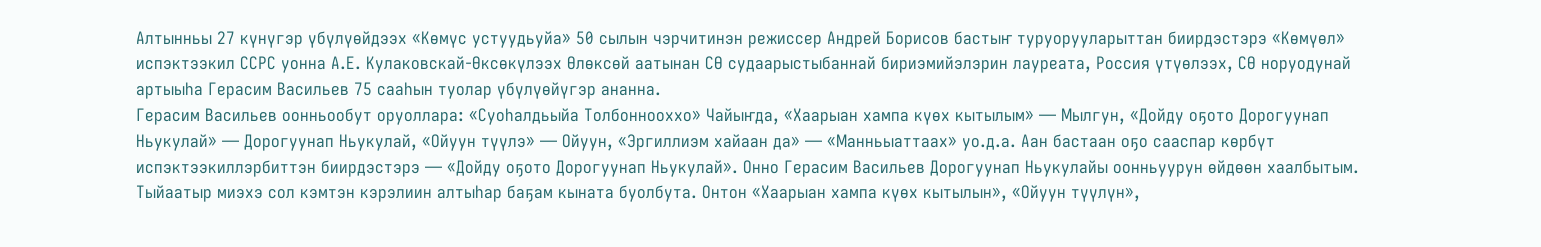Алтынньы 27 күнүгэр үбүлүөйдээх «Көмүс устуудьуйа» 50 сылын чэрчитинэн режиссер Андрей Борисов бастыҥ туруорууларыттан биирдэстэрэ «Көмүөл» испэктээкил ССРС уонна А.Е. Кулаковскай-Өксөкүлээх Өлөксөй аатынан СӨ судаарыстыбаннай бириэмийэлэрин лауреата, Россия үтүөлээх, СӨ норуодунай артыыһа Герасим Васильев 75 сааһын туолар үбүлүөйүгэр ананна.
Герасим Васильев оонньообут оруоллара: «Суоһалдьыйа Толбоннооххо» Чайыҥда, «Хаарыан хампа күөх кытылым» — Мылгун, «Дойду оҕото Дорогуунап Ньукулай» — Дорогуунап Ньукулай, «Ойуун түүлэ» — Ойуун, «Эргиллиэм хайаан да» — «Манньыаттаах» уо.д.а. Аан бастаан оҕо сааспар көрбүт испэктээкиллэрбиттэн биирдэстэрэ — «Дойду оҕото Дорогуунап Ньукулай». Онно Герасим Васильев Дорогуунап Ньукулайы оонньуурун өйдөөн хаалбытым. Тыйаатыр миэхэ сол кэмтэн кэрэлиин алтыһар баҕам кыната буолбута. Онтон «Хаарыан хампа күөх кытылын», «Ойуун түүлүн»,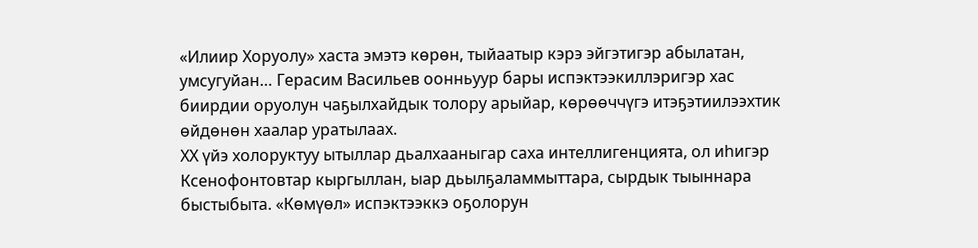«Илиир Хоруолу» хаста эмэтэ көрөн, тыйаатыр кэрэ эйгэтигэр абылатан, умсугуйан… Герасим Васильев оонньуур бары испэктээкиллэригэр хас биирдии оруолун чаҕылхайдык толору арыйар, көрөөччүгэ итэҕэтиилээхтик өйдөнөн хаалар уратылаах.
ХХ үйэ холоруктуу ытыллар дьалхааныгар саха интеллигенцията, ол иһигэр Ксенофонтовтар кыргыллан, ыар дьылҕаламмыттара, сырдык тыыннара быстыбыта. «Көмүөл» испэктээккэ оҕолорун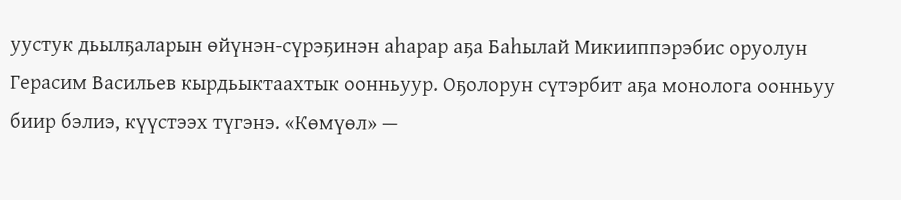уустук дьылҕаларын өйүнэн-сүрэҕинэн аһарар аҕа Баһылай Микииппэрэбис оруолун Герасим Васильев кырдьыктаахтык оонньуур. Оҕолорун сүтэрбит аҕа монолога оонньуу биир бэлиэ, күүстээх түгэнэ. «Көмүөл» —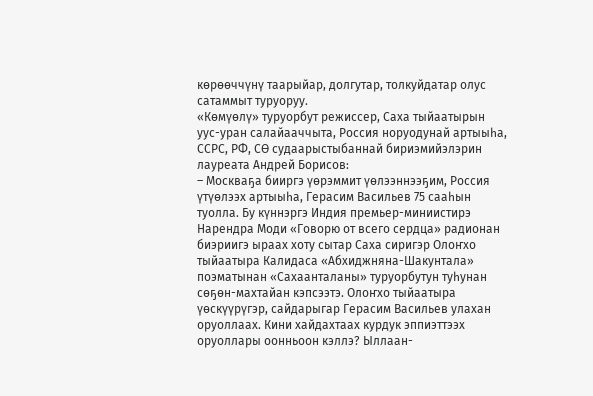көрөөччүнү таарыйар, долгутар, толкуйдатар олус сатаммыт туруоруу.
«Көмүөлү» туруорбут режиссер, Саха тыйаатырын уус-уран салайааччыта, Россия норуодунай артыыһа, ССРС, РФ, СӨ судаарыстыбаннай бириэмийэлэрин лауреата Андрей Борисов:
– Москваҕа бииргэ үөрэммит үөлээннээҕим, Россия үтүөлээх артыыһа, Герасим Васильев 75 сааһын туолла. Бу күннэргэ Индия премьер-миниистирэ Нарендра Моди «Говорю от всего сердца» радионан биэриигэ ыраах хоту сытар Саха сиригэр Олоҥхо тыйаатыра Калидаса «Абхиджняна-Шакунтала» поэматынан «Сахаанталаны» туруорбутун туһунан сөҕөн-махтайан кэпсээтэ. Олоҥхо тыйаатыра үөскүүрүгэр, сайдарыгар Герасим Васильев улахан оруоллаах. Кини хайдахтаах курдук эппиэттээх оруоллары оонньоон кэллэ? Ыллаан-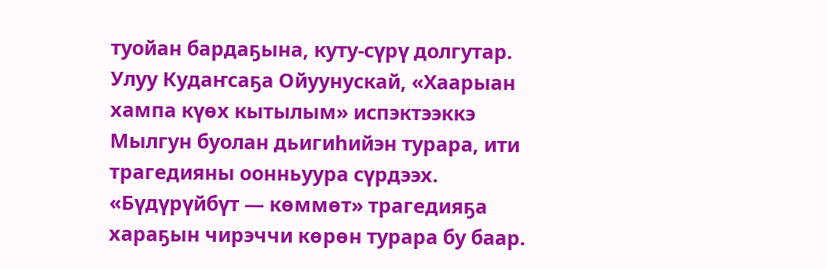туойан бардаҕына, куту-сүрү долгутар. Улуу Кудаҥсаҕа Ойуунускай, «Хаарыан хампа күөх кытылым» испэктээккэ Мылгун буолан дьигиһийэн турара, ити трагедияны оонньуура сүрдээх. «Бүдүрүйбүт — көммөт» трагедияҕа хараҕын чирэччи көрөн турара бу баар.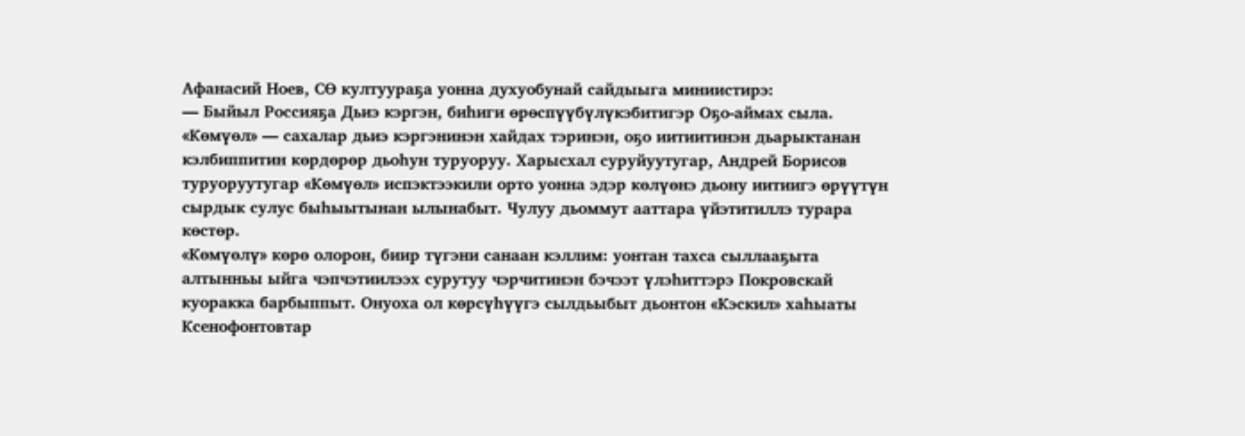Афанасий Ноев, СӨ култуураҕа уонна духуобунай сайдыыга миниистирэ:
— Быйыл Россияҕа Дьиэ кэргэн, биһиги өрөспүүбүлүкэбитигэр Оҕо-аймах сыла. «Көмүөл» — сахалар дьиэ кэргэнинэн хайдах тэринэн, оҕо иитиитинэн дьарыктанан кэлбиппитин көрдөрөр дьоһун туруоруу. Харысхал суруйуутугар, Андрей Борисов туруоруутугар «Көмүөл» испэктээкили орто уонна эдэр көлүөнэ дьону иитиигэ өрүүтүн сырдык сулус быһыытынан ылынабыт. Чулуу дьоммут ааттара үйэтитиллэ турара көстөр.
«Көмүөлү» көрө олорон, биир түгэни санаан кэллим: уонтан тахса сыллааҕыта алтынньы ыйга чэпчэтиилээх сурутуу чэрчитинэн бэчээт үлэһиттэрэ Покровскай куоракка барбыппыт. Онуоха ол көрсүһүүгэ сылдьыбыт дьонтон «Кэскил» хаһыаты Ксенофонтовтар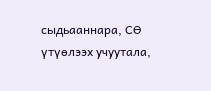сыдьааннара, СӨ үтүөлээх учуутала,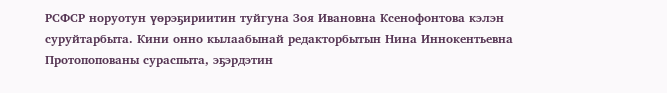РСФСР норуотун үөрэҕириитин туйгуна Зоя Ивановна Ксенофонтова кэлэн суруйтарбыта. Кини онно кылаабынай редакторбытын Нина Иннокентьевна Протопопованы сураспыта, эҕэрдэтин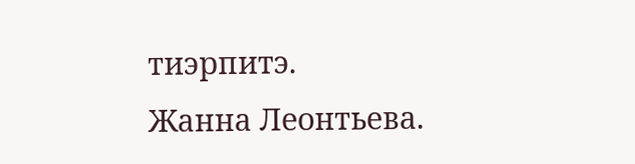тиэрпитэ.
Жанна Леонтьева.